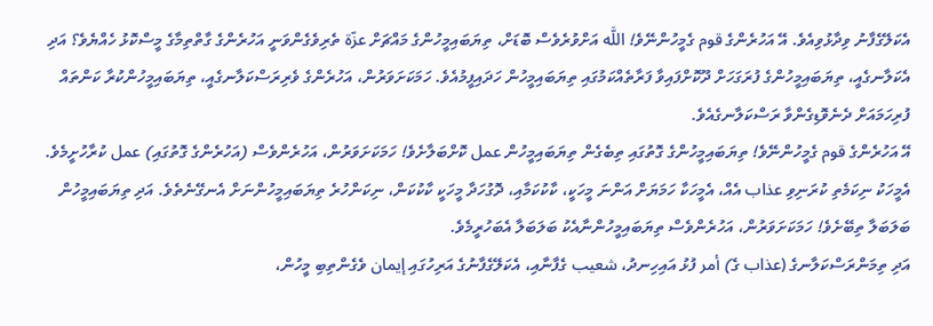އެކަލޭގެފާނު ވިދާޅުވިއެވެ. އޭ އަހުރެންގެ قوم ގެމީހުންނޭވެ! اللَّه އަށްވުރެވެސް ބޮޑަށް، ތިޔަބައިމީހުންގެ މައްޗަށް عزّة ތެރިވެގެންވަނީ އަހުރެންގެ ގާތްތިމާގެ މީސްކޮޅު ހެއްޔެވެ؟ އަދި އެކަލާނގެއީ، ތިޔަބައިމީހުންގެ ފުރަގަހަށް ދޫކޮށްފައިވާ ފަރާތެއްކަމުގައި ތިޔަބައިމީހުން ހަދައިފީމުއެވެ. ހަމަކަށަވަރުން، އަހުރެންގެ ވެރިރަސްކަލާނގެއީ، ތިޔަބައިމީހުންކުރާ ކަންތައް ފުރިހަމައަށް ދެނެވޮޑިގެންވާ ރަސްކަލާނގެއެވެ.
އޭ އަހުރެންގެ قوم ގެމީހުންނޭވެ! ތިޔަބައިމީހުންގެ ގޮތުގައި ތިބެގެން ތިޔަބައިމީހުން عمل ކޮށްބަލާށެވެ! ހަމަކަށަވަރުން، އަހުރެންވެސް (އަހުރެންގެ ގޮތުގައި) عمل ކުރާހުށީމެވެ. އެމީހަކު ނިކަމެތި ކުރަނިވި عذاب އެއް، އެމީހަކާ ހަމަޔަށް އަންނަ މީހަކީ، ކާކުކަމާއި، ދޮގުހަދާ މީހަކީ ކާކުކަން، ނިކަންހުރެ ތިޔަބައިމީހުންނަށް އެނގޭނެތެވެ. އަދި ތިޔަބައިމީހުން ބަލަބަލާ ތިބޭށެވެ! ހަމަކަށަވަރުން، އަހުރެންވެސް ތިޔަބައިމީހުންނާއެކު ބަލަބަލާ އެބަހުރީމެވެ.
އަދި ތިމަންރަސްކަލާނގެ (عذاب ގެ) أمر ފުޅު އައިހިނދު، شعيب ގެފާނާއި، އެކަލޭގެފާނުގެ އަރިހުގައި إيمان ވެގެންތިބި މީހުން،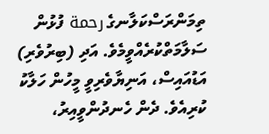ތިމަންރަސްކަލާނގެ رحمة ފުޅުން ސަލާމަތްކުރެއްވީމެވެ. އަދި (ބިރުވެރި) އަޑުއައިސް، އަނިޔާވެރިވީ މީހުން ހަލާކު ކުރިއެވެ. ދެން ހެނދުންވީއިރު،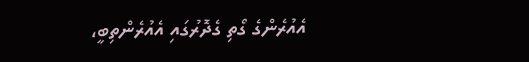އެއުރެންގެ ގޯތި ގެދޮރުގައި އެއުރެންތިބީ،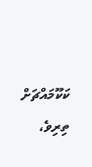ކަކޫމައްޗަށް ތިރިވެ،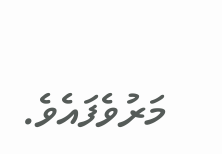މަރުވެފައެވެ.